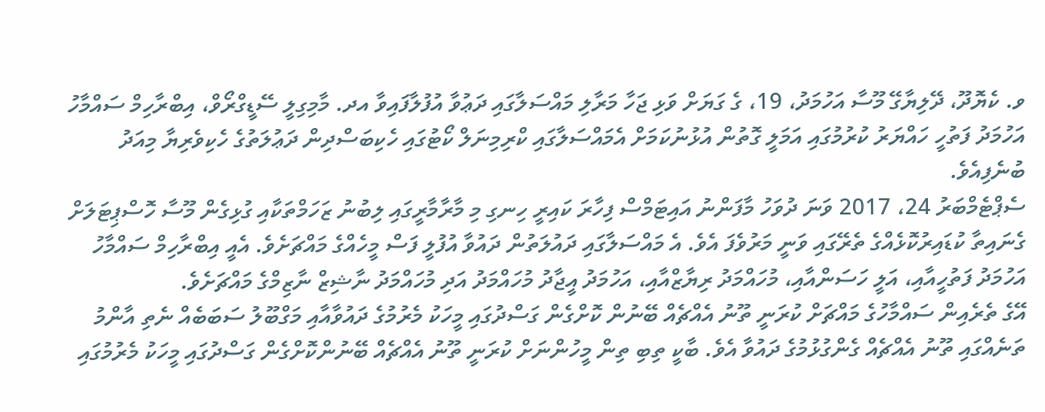ވ. ކެޔޮދޫ، ދޭލިޔާގޭ މޫސާ އަހުމަދު، 19، ގެ ގަޔަށް ވަޅި ޖަހާ މަރާލި މައްސަލާގައި ދަޢުވާ އުފުލާފައިވާ އދ. މާމިގިލީ ސޭޑީގްރޯވް، އިބްރާހިމް ސައްމާހު އަހުމަދު ފަތުހީ ހައްޔަރު ކުރުމުގައި އަމަލީ ގޮތުން އުޅުނުކަމަށް އެމައްސަލާގައި ކްރިމިނަލް ކޯޓުގައި ހެކިބަސްދިން ދަޢުލަތުގެ ހެކިވެރިޔާ މިއަދު ބުނެފިއެވެ.
ސެޕްޓެމްބަރު 24، 2017 ވަނަ ދުވަހު މާފަންނު އައިޓަމްސް ފިހާރަ ކައިރީ ހިނގި މި މާރާމާރީގައި ލިބުނު ޒަހަމްތަކާއި ގުޅިގެން މޫސާ ހޮސްޕިޓަލަށް ގެނައިތާ ކުޑައިރުކޮޅެއްގެ ތެރޭގައި ވަނީ މަރުވެފަ އެވެ. އެ މައްސަލާގައި ދައުލަތުން ދައުވާ އުފުލީ ފަސް މީހެއްގެ މައްޗަށެވެ. އެއީ އިބްރާހިމް ސައްމާހު އަހުމަދު ފަތުހީއާއި، އަލީ ހަސަންއާއި، މުހައްމަދު ރިޔާޒްއާއި، އަހުމަދު އީޖާދު މުހައްމަދު އަދި މުހައްމަދު ނާޝިޒް ނާޒިމްގެ މައްޗަށެވެ.
އޭގެ ތެރެއިން ސައްމާހުގެ މައްޗަށް ކުރަނީ ތޫނު އެއްޗެއް ބޭނުން ކޮށްގެން ގަސްދުގައި މީހަކު މެރުމުގެ ދައުވާއާއި މަގްބޫލު ސަބަބެއް ނެތި އާންމު ތަނެއްގައި ތޫނު އެއްޗެއް ގެންގުޅުމުގެ ދައުވާ އެވެ. ބާކީ ތިބި ތިން މީހުންނަށް ކުރަނީ ތޫނު އެއްޗެއް ބޭނުންކޮށްގެން ގަސްދުގައި މީހަކު މެރުމުގައި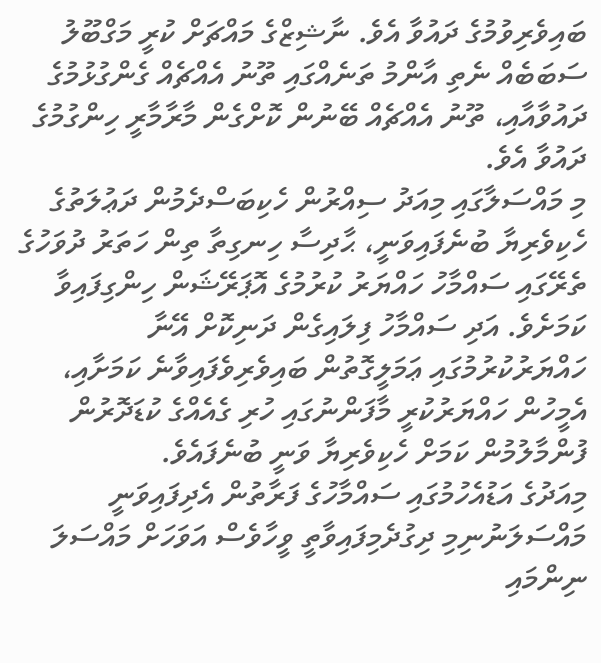ބައިވެރިވުމުގެ ދައުވާ އެވެ. ނާޝިޒްގެ މައްޗަށް ކުރީ މަގްބޫލު ސަބަބެއް ނެތި އާންމު ތަނެއްގައި ތޫނު އެއްޗެއް ގެންގުޅުމުގެ ދައުވާއާއި، ތޫނު އެއްޗެއް ބޭނުން ކޮށްގެން މާރާމާރީ ހިންގުމުގެ ދައުވާ އެވެ.
މި މައްސަލާގައި މިއަދު ސިއްރުން ހެކިބަސްދެމުން ދަޢުލަތުގެ ހެކިވެރިޔާ ބުނެފައިވަނީ، ޙާދިސާ ހިނގިތާ ތިން ހަތަރު ދުވަހުގެ ތެރޭގައި ސައްމާހު ހައްޔަރު ކުރުމުގެ އޮޕަރޭޝަން ހިންގިފައިވާ ކަމަށެވެ. އަދި ސައްމާހު ފިލައިގެން ދަނިކޮށް އޭނާ ހައްޔަރުކުރުމުގައި ޢަމަލީގޮތުން ބައިވެރިވެފައިވާނެ ކަމަށާއި، އެމީހުން ހައްޔަރުކުރީ މާފަންނުގައި ހުރި ގެއެއްގެ ކުޑަދޮރުން ފުންމާލުމުން ކަމަށް ހެކިވެރިޔާ ވަނީ ބުނެފައެވެ.
މިއަދުގެ އަޑުއެހުމުގައި ސައްމާހުގެ ފަރާތުން އެދިފައިވަނީ މައްސަލަނުނިމި ދިގުދެމިފައިވާތީ ވީހާވެސް އަވަހަށް މައްސަލަ ނިންމައި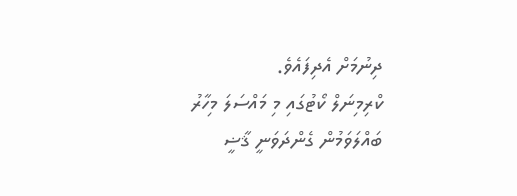ދިނުމަށް އެދިފައެވެ.
ކްރިމިނަލް ކޯޓުގައި މި މައްސަލަ މިހާރު ބައްލަވަމުން ގެންދަވަނީ ޤާޟީ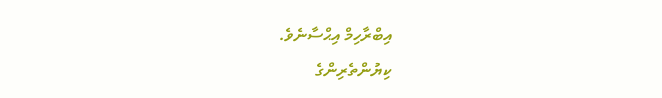އިބްރާހިމް އިޙްސާނެވެ.
ކިޔުންތެރިންގެ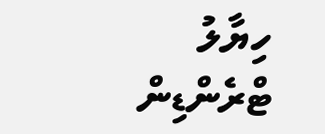ހިޔާލު
ޓްރެންޑިން